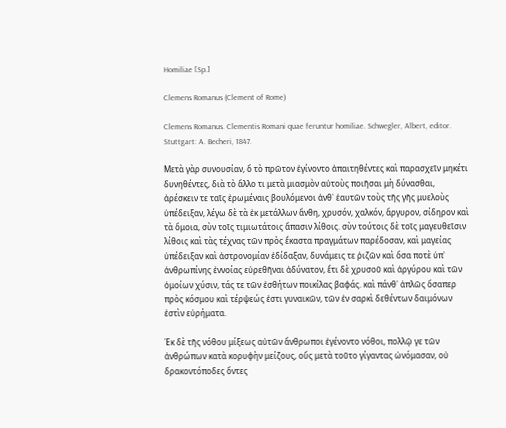Homiliae [Sp.]

Clemens Romanus (Clement of Rome)

Clemens Romanus. Clementis Romani quae feruntur homiliae. Schwegler, Albert, editor. Stuttgart: A. Becheri, 1847.

Μετὰ γὰρ συνουσίαν, ὅ τὸ πρῶτον ἐγίνοντο ἀπαιτηθέντες καὶ παρασχεῖν μηκέτι δυνηθέντες, διὰ τὸ ἄλλο τι μετὰ μιασμὸν αὐτοὺς ποιῆσαι μὴ δύνασθαι, ἀρέσκειν τε ταῖς ἐρωμέναις βουλόμενοι ἀνθ᾽ ἑαυτῶν τοὺς τῆς γῆς μυελοὺς ὑπέδειξαν, λέγω δὲ τὰ ἐκ μετάλλων ἄνθη, χρυσόν, χαλκόν, ἄργυρον, σίδηρον καὶ τὰ ὅμοια, σὺν τοῖς τιμιωτάτοις ἅπασιν λίθοις. σὺν τούτοις δὲ τοῖς μαγευθεῖσιν λίθοις καὶ τὰς τέχνας τῶν πρὸς ἕκαστα πραγμάτων παρέδοσαν, καὶ μαγείας ὑπέδειξαν καὶ ἀστρονομίαν ἐδίδαξαν, δυνάμεις τε ῥιζῶν καὶ ὅσα ποτὲ ὑπ᾽ ἀνθρωπίνης ἐννοίας εὑρεθῆναι ἀδύνατον, ἔτι δὲ χρυσοῦ καὶ ἀργύρου καὶ τῶν ὁμοίων χύσιν, τάς τε τῶν ἐσθήτων ποικίλας βαφάς. καὶ πάνθ᾽ ἁπλῶς ὅσαπερ πρὸς κόσμου καὶ τέρψεώς ἐστι γυναικῶν, τῶν ἐν σαρκὶ δεθέντων δαιμόνων ἐστὶν εὑρήματα.

Ἐκ δὲ τῆς νόθου μίξεως αὐτῶν ἄνθρωποι ἐγένοντο νόθοι, πολλῷ γε τῶν ἀνθρώπων κατὰ κορυφὴν μείζους, οὕς μετὰ τοῦτο γίγαντας ὠνόμασαν, οὐ δρακοντόποδες ὄντες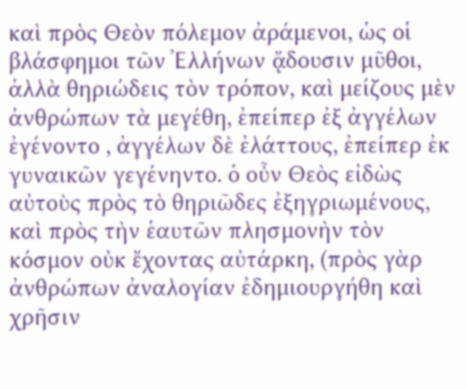καὶ πρὸς Θεὸν πόλεμον ἀράμενοι, ὡς οἱ βλάσφημοι τῶν Ἐλλήνων ᾄδουσιν μῦθοι, ἀλλὰ θηριώδεις τὸν τρόπον, καὶ μείζους μὲν ἀνθρώπων τὰ μεγέθη, ἐπείπερ ἐξ ἀγγέλων ἐγένοντο , ἀγγέλων δὲ ἐλάττους, ἐπείπερ ἐκ γυναικῶν γεγένηντο. ὁ οὖν Θεὸς εἰδὼς αὐτοὺς πρὸς τὸ θηριῶδες ἐξηγριωμένους, καὶ πρὸς τὴν ἑαυτῶν πλησμονὴν τὸν κόσμον οὐκ ἔχοντας αὐτάρκη, (πρὸς γὰρ ἀνθρώπων ἀναλογίαν ἐδημιουργήθη καὶ χρῆσιν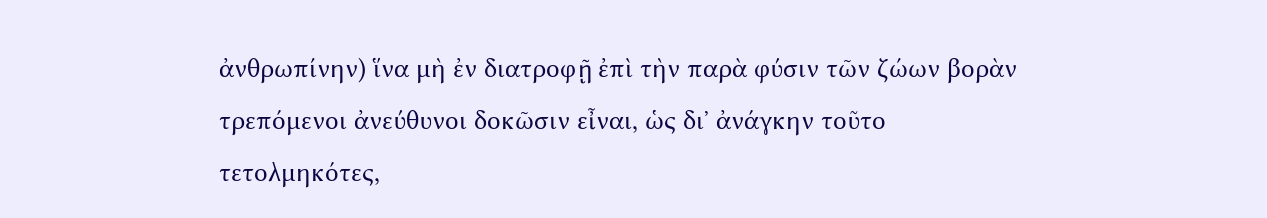ἀνθρωπίνην) ἵνα μὴ ἐν διατροφῇ ἐπὶ τὴν παρὰ φύσιν τῶν ζώων βορὰν τρεπόμενοι ἀνεύθυνοι δοκῶσιν εἶναι, ὡς δι᾽ ἀνάγκην τοῦτο τετολμηκότες,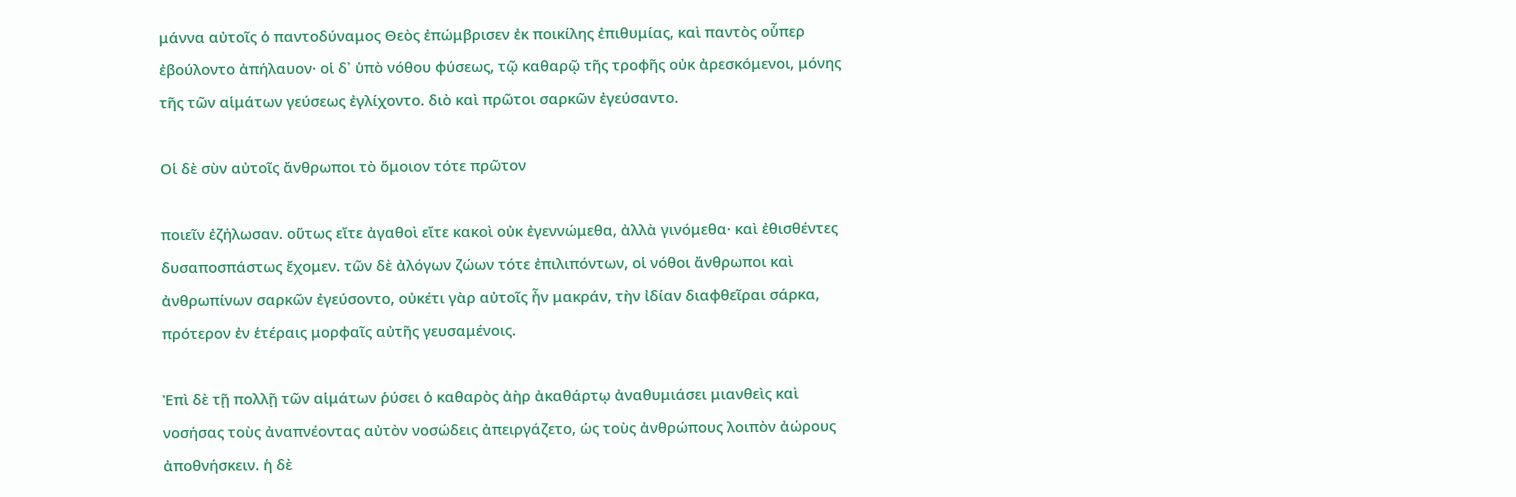μάννα αὐτοῖς ὁ παντοδύναμος Θεὸς ἐπώμβρισεν ἐκ ποικίλης ἐπιθυμίας, καὶ παντὸς οὗπερ ἐβούλοντο ἀπήλαυον· οἱ δ᾽ ὑπὸ νόθου φύσεως, τῷ καθαρῷ τῆς τροφῆς οὐκ ἀρεσκόμενοι, μόνης τῆς τῶν αἱμάτων γεύσεως ἐγλίχοντο. διὸ καὶ πρῶτοι σαρκῶν ἐγεύσαντο.

Οἱ δὲ σὺν αὐτοῖς ἄνθρωποι τὸ ὅμοιον τότε πρῶτον

ποιεῖν ἐζήλωσαν. οὕτως εἴτε ἀγαθοὶ εἴτε κακοὶ οὐκ ἐγεννώμεθα, ἀλλὰ γινόμεθα· καὶ ἐθισθέντες δυσαποσπάστως ἔχομεν. τῶν δὲ ἀλόγων ζώων τότε ἐπιλιπόντων, οἱ νόθοι ἄνθρωποι καὶ ἀνθρωπίνων σαρκῶν ἐγεύσοντο, οὐκέτι γὰρ αὐτοῖς ἦν μακράν, τὴν ἰδίαν διαφθεῖραι σάρκα, πρότερον ἐν ἑτέραις μορφαῖς αὐτῆς γευσαμένοις.

Ἐπὶ δὲ τῇ πολλῇ τῶν αἱμάτων ῥύσει ὁ καθαρὸς ἀὴρ ἀκαθάρτῳ ἀναθυμιάσει μιανθεὶς καὶ νοσήσας τοὺς ἀναπνέοντας αὐτὸν νοσώδεις ἀπειργάζετο, ὡς τοὺς ἀνθρώπους λοιπὸν ἀώρους ἀποθνήσκειν. ἡ δὲ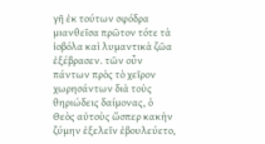γῆ ἐκ τούτων σφόδρα μιανθεῖσα πρῶτον τότε τὰ ἰοβόλα καὶ λυμαντικὰ ζῶα ἐξέβρασεν. τῶν οὖν πάντων πρὸς τὸ χεῖρον χωρησάντων διὰ τοὺς θηριώδεις δαίμονας, ὁ Θεὸς αὐτοὺς ὥσπερ κακὴν ζύμην ἐξελεῖν ἐβουλεύετο,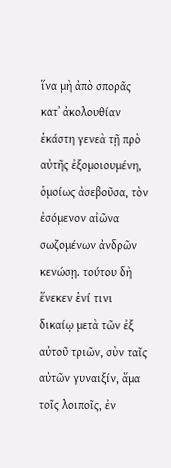ἵνα μὴ ἀπὸ σπορᾶς κατ᾽ ἀκολουθίαν ἑκάστη γενεὰ τῇ πρὸ αὐτῆς ἐξομοιουμένη, ὁμοίως ἀσεβοῦσα, τὸν ἐσόμενον αἰῶνα σωζομένων ἀνδρῶν κενώσῃ. τούτου δὴ ἕνεκεν ἑνί τινι δικαίῳ μετὰ τῶν ἐξ αὐτοῦ τριῶν, σὺν ταῖς αὐτῶν γυναιξίν, ἅμα τοῖς λοιποῖς, ἐν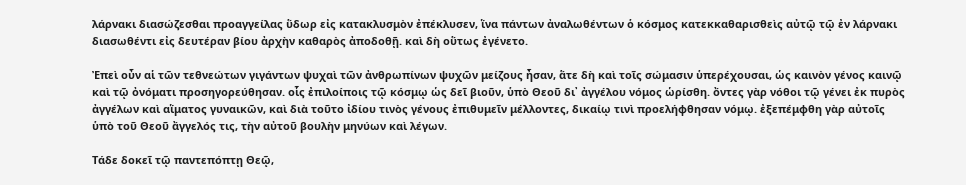λάρνακι διασώζεσθαι προαγγείλας ὕδωρ εἰς κατακλυσμὸν ἐπέκλυσεν, ἵνα πάντων ἀναλωθέντων ὁ κόσμος κατεκκαθαρισθεὶς αὐτῷ τῷ ἐν λάρνακι διασωθέντι εἰς δευτέραν βίου ἀρχὴν καθαρὸς ἀποδοθῇ. καὶ δὴ οὕτως ἐγένετο.

Ἐπεὶ οὖν αἱ τῶν τεθνεώτων γιγάντων ψυχαὶ τῶν ἀνθρωπίνων ψυχῶν μείζους ἦσαν, ἅτε δὴ καὶ τοῖς σώμασιν ὑπερέχουσαι, ὡς καινὸν γένος καινῷ καὶ τῷ ὀνόματι προσηγορεύθησαν. οἷς ἐπιλοίποις τῷ κόσμῳ ὡς δεῖ βιοῦν, ὑπὸ Θεοῦ δι᾽ ἀγγέλου νόμος ὡρίσθη. ὄντες γὰρ νόθοι τῷ γένει ἐκ πυρὸς ἀγγέλων καὶ αἵματος γυναικῶν, καὶ διὰ τοῦτο ἰδίου τινὸς γένους ἐπιθυμεῖν μέλλοντες, δικαίῳ τινὶ προελήφθησαν νόμῳ. ἐξεπέμφθη γὰρ αὐτοῖς ὑπὸ τοῦ Θεοῦ ἄγγελός τις, τὴν αὐτοῦ βουλὴν μηνύων καὶ λέγων.

Τάδε δοκεῖ τῷ παντεπόπτῃ Θεῷ,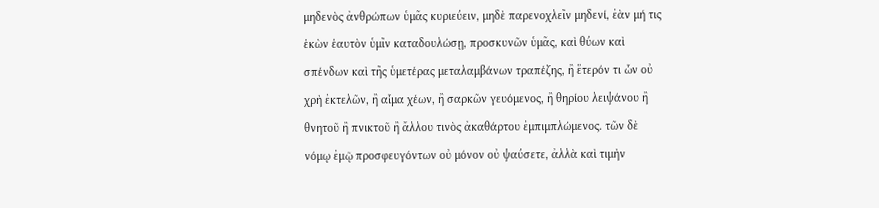μηδενὸς ἀνθρώπων ὑμᾶς κυριεύειν, μηδὲ παρενοχλεῖν μηδενί, ἐὰν μή τις ἑκὼν ἑαυτὸν ὑμῖν καταδουλώσῃ, προσκυνῶν ὑμᾶς, καὶ θύων καὶ σπένδων καὶ τῆς ὑμετέρας μεταλαμβάνων τραπέζης, ἢ ἕτερόν τι ὧν οὐ χρὴ ἐκτελῶν, ἢ αἷμα χέων, ἢ σαρκῶν γευόμενος, ἢ θηρίου λειψάνου ἢ θνητοῦ ἢ πνικτοῦ ἢ ἄλλου τινὸς ἀκαθάρτου ἐμπιμπλώμενος. τῶν δὲ νόμῳ ἐμῷ προσφευγόντων οὐ μόνον οὐ ψαύσετε, ἀλλὰ καὶ τιμὴν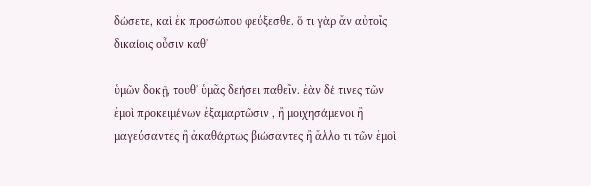δώσετε, καὶ ἐκ προσώπου φεύξεσθε. ὅ τι γὰρ ἄν αὐτοῖς δικαίοις οὖσιν καθ᾽

ὑμῶν δοκῇ, τουθ᾽ ὑμᾶς δεήσει παθεῖν. ἐὰν δέ τινες τῶν ἐμοὶ προκειμένων ἐξαμαρτῶσιν , ἢ μοιχησάμενοι ἢ μαγεύσαντες ἢ ἀκαθάρτως βιώσαντες ἢ ἄλλο τι τῶν ἐμοὶ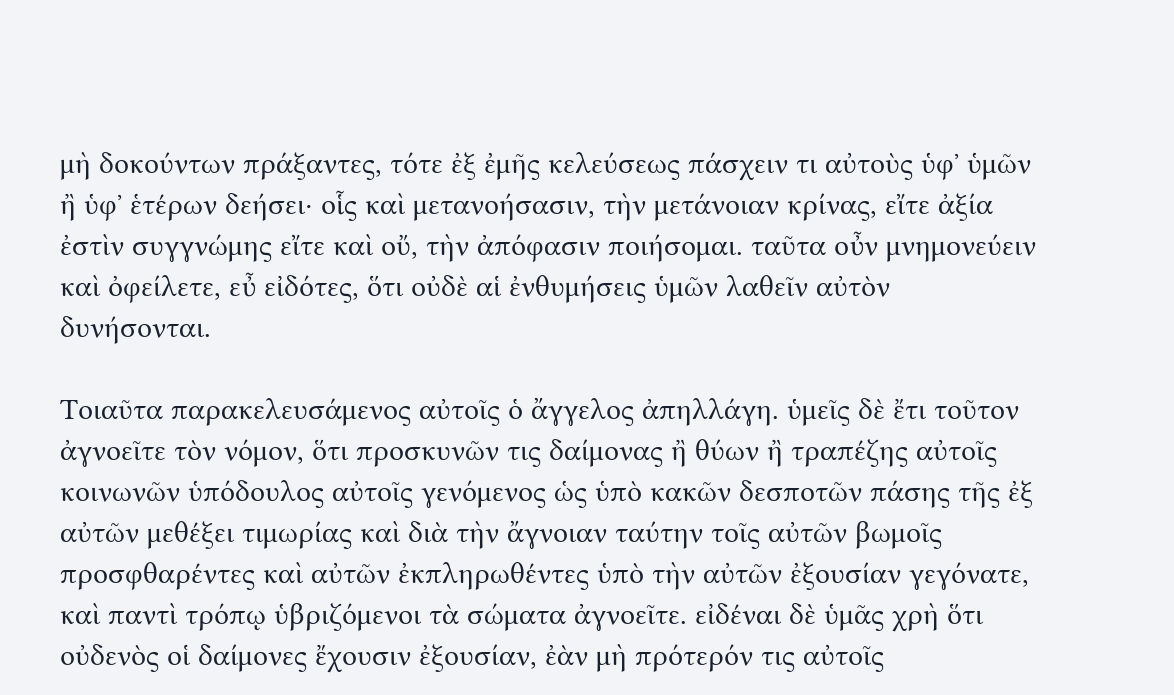μὴ δοκούντων πράξαντες, τότε ἐξ ἐμῆς κελεύσεως πάσχειν τι αὐτοὺς ὑφ᾽ ὑμῶν ἢ ὑφ᾽ ἑτέρων δεήσει· οἷς καὶ μετανοήσασιν, τὴν μετάνοιαν κρίνας, εἴτε ἀξία ἐστὶν συγγνώμης εἴτε καὶ οὔ, τὴν ἀπόφασιν ποιήσομαι. ταῦτα οὖν μνημονεύειν καὶ ὀφείλετε, εὖ εἰδότες, ὅτι οὐδὲ αἱ ἐνθυμήσεις ὑμῶν λαθεῖν αὐτὸν δυνήσονται.

Τοιαῦτα παρακελευσάμενος αὐτοῖς ὁ ἄγγελος ἀπηλλάγη. ὑμεῖς δὲ ἔτι τοῦτον ἀγνοεῖτε τὸν νόμον, ὅτι προσκυνῶν τις δαίμονας ἢ θύων ἢ τραπέζης αὐτοῖς κοινωνῶν ὑπόδουλος αὐτοῖς γενόμενος ὡς ὑπὸ κακῶν δεσποτῶν πάσης τῆς ἐξ αὐτῶν μεθέξει τιμωρίας καὶ διὰ τὴν ἄγνοιαν ταύτην τοῖς αὐτῶν βωμοῖς προσφθαρέντες καὶ αὐτῶν ἐκπληρωθέντες ὑπὸ τὴν αὐτῶν ἐξουσίαν γεγόνατε, καὶ παντὶ τρόπῳ ὑβριζόμενοι τὰ σώματα ἀγνοεῖτε. εἰδέναι δὲ ὑμᾶς χρὴ ὅτι οὐδενὸς οἱ δαίμονες ἔχουσιν ἐξουσίαν, ἐὰν μὴ πρότερόν τις αὐτοῖς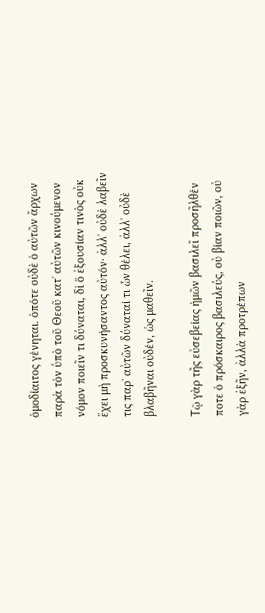ὁμοδίαιτος γένηται. ὁπότε οὐδὲ ὁ αὐτῶν ἄρχων παρὰ τὸν ὑπὸ τοῦ Θεοῦ κατ᾽ αὐτῶν κινούμενον νόμον ποιεῖν τι δύναται, δἰ ὅ ἐξουσίαν τινὸς οὐκ ἔχει μὴ προσκυνήσαντος αὐτόν· ἀλλ᾽ οὐδὲ λαβεῖν τις παρ᾽ αὐτῶν δύναταί τι ὧν θέλει, ἀλλ᾽ οὐδὲ βλαβῆναι οὐδέν, ὡς μαθεῖν.

Τῷ γὰρ τῆς εὐσεβείας ἡμῶν βασιλεῖ προσῆλθέν ποτε ὁ πρόσκαιρος βασιλεύς, οὐ βίαν ποιῶν, οὐ γὰρ ἐξῆν, ἀλλὰ προτρέπων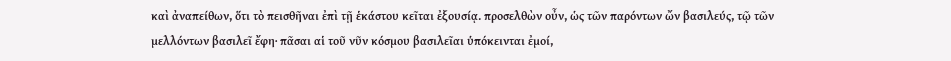καὶ ἀναπείθων, ὅτι τὸ πεισθῆναι ἐπὶ τῇ ἑκάστου κεῖται ἐξουσίᾳ. προσελθὼν οὖν, ὡς τῶν παρόντων ὤν βασιλεύς, τῷ τῶν μελλόντων βασιλεῖ ἔφη· πᾶσαι αἱ τοῦ νῦν κόσμου βασιλεῖαι ὑπόκεινται ἐμοί,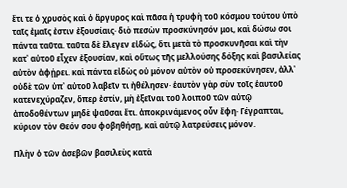ἔτι τε ὁ χρυσὸς καὶ ὁ ἄργυρος καὶ πᾶσα ἡ τρυφὴ τοῦ κόσμου τούτου ὑπὸ ταῖς ἐμαῖς ἐστιν ἐξουσίαις· διὸ πεσὼν προσκύνησόν μοι, καὶ δώσω σοι πάντα ταῦτα. ταῦτα δὲ ἔλεγεν εἰδώς, ὅτι μετὰ τὸ προσκυνῆσαι καὶ τὴν κατ᾽ αὐτοῦ εἶχεν ἐξουσίαν, καὶ οὕτως τῆς μελλούσης δόξης καὶ βασιλείας αὐτὸν ἀφῄρει. καὶ πάντα εἰδὼς οὐ μόνον αὐτὸν οὐ προσεκύνησεν, ἀλλ᾽ οὐδὲ τῶν ὑπ᾽ αὐτοῦ λαβεῖν τι ἠθέλησεν· ἑαυτὸν γὰρ σὺν τοῖς ἑαυτοῦ κατενεχύραζεν, ὅπερ ἐστίν, μὴ ἐξεῖναι τοῦ λοιποῦ τῶν αὐτῷ ἀποδοθέντων μηδὲ ψαῦσαι ἔτι. ἀποκρινάμενος οὖν ἔφη· Γέγραπται, κύριον τὸν Θεόν σου φοβηθήσῃ, καὶ αὐτῷ λατρεύσεις μόνον.

Πλὴν ὁ τῶν ἀσεβῶν βασιλεὺς κατὰ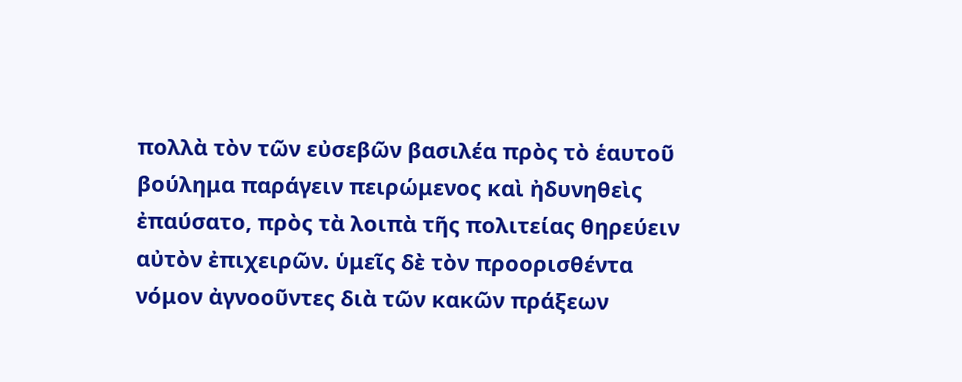πολλὰ τὸν τῶν εὐσεβῶν βασιλέα πρὸς τὸ ἑαυτοῦ βούλημα παράγειν πειρώμενος καὶ ἠδυνηθεὶς ἐπαύσατο, πρὸς τὰ λοιπὰ τῆς πολιτείας θηρεύειν αὐτὸν ἐπιχειρῶν. ὑμεῖς δὲ τὸν προορισθέντα νόμον ἀγνοοῦντες διὰ τῶν κακῶν πράξεων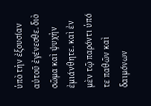ὑπὸ τὴν ἐξουσίαν αὐτοῦ ἐγένεσθε. διὸ σῶμα καὶ ψυχὴν ἐμιάνθητε. καὶ ἐν μὲν τῷ παρόντι ὑπό τε παθῶν καὶ δαιμόνων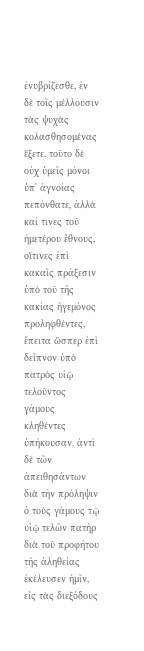ἐνυβρίζεσθε, ἐν δὲ τοῖς μέλλουσιν τὰς ψυχὰς κολασθησομένας ἕξετε. τοῦτο δὲ οὐχ ὑμεῖς μόνοι ὑπ᾽ ἀγνοίας πεπόνθατε, ἀλλὰ καί τινες τοῦ ἡμετέρου ἔθνους, οἵτινες ἐπὶ κακαῖς πράξεσιν ὑπὸ τοῦ τῆς κακίας ἡγεμόνος προληφθέντες, ἔπειτα ὥσπερ ἐπὶ δεῖπνον ὑπὸ πατρὸς υἱῷ τελοῦντος γάμους κληθέντες ὑπήκουσαν. ἀντὶ δὲ τῶν ἀπειθησάντων διὰ τὴν πρόληψιν ὁ τοὺς γάμους τῷ υἱῷ τελῶν πατὴρ διὰ τοῦ προφήτου τῆς ἀληθείας ἐκέλευσεν ἡμῖν, εἰς τὰς διεξόδους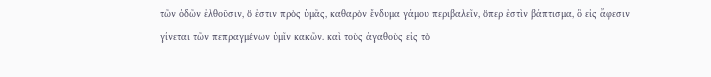τῶν ὁδῶν ἐλθοῦσιν, ὅ ἐστιν πρὸς ὑμᾶς, καθαρὸν ἔνδυμα γάμου περιβαλεῖν, ὅπερ ἐστὶν βάπτισμα, ὃ εἰς ἄφεσιν γίνεται τῶν πεπραγμένων ὑμῖν κακῶν. καὶ τοὺς ἀγαθοὺς εἰς τὸ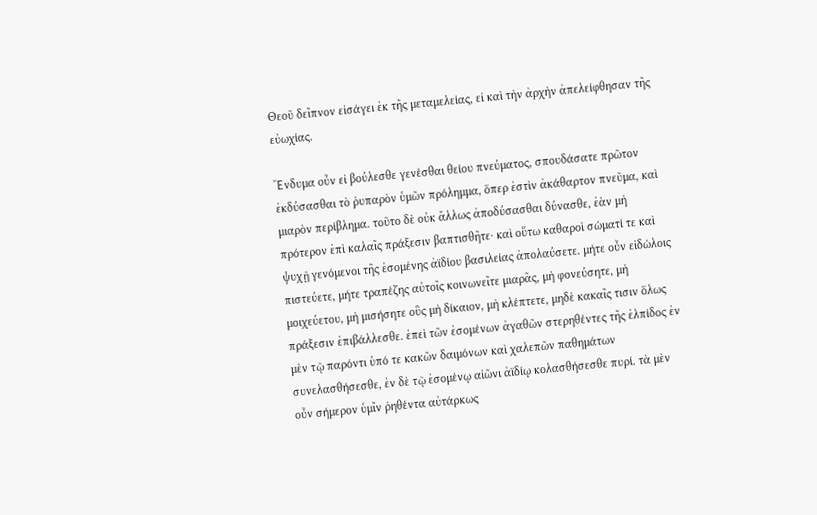Θεοῦ δεῖπνον εἰσάγει ἐκ τῆς μεταμελείας, εἰ καὶ τὴν ἀρχὴν ἀπελείφθησαν τῆς εὐωχίας.

Ἔνδυμα οὖν εἰ βούλεσθε γενέσθαι θείου πνεύματος, σπουδάσατε πρῶτον ἐκδύσασθαι τὸ ῥυπαρὸν ὑμῶν πρόλημμα, ὅπερ ἐστὶν ἀκάθαρτον πνεῦμα, καὶ μιαρὸν περίβλημα. τοῦτο δὲ οὐκ ἄλλως ἀποδύσασθαι δύνασθε, ἐὰν μὴ πρότερον ἐπὶ καλαῖς πράξεσιν βαπτισθῆτε· καὶ οὕτω καθαροὶ σώματί τε καὶ ψυχῇ γενόμενοι τῆς ἐσομένης ἀϊδίου βασιλείας ἀπολαύσετε. μήτε οὖν εἰδώλοις πιστεύετε, μήτε τραπέζης αὐτοῖς κοινωνεῖτε μιαρᾶς, μὴ φονεύσητε, μὴ μοιχεύετου, μὴ μισήσητε οὓς μὴ δίκαιον, μὴ κλέπτετε, μηδὲ κακαῖς τισιν ὅλως πράξεσιν ἐπιβάλλεσθε. ἐπεὶ τῶν ἐσομένων ἀγαθῶν στερηθέντες τῆς ἐλπίδος ἐν μὲν τῷ παρόντι ὑπό τε κακῶν δαιμόνων καὶ χαλεπῶν παθημάτων συνελασθήσεσθε, ἐν δὲ τῷ ἐσομένῳ αἰῶνι ἀϊδίῳ κολασθήσεσθε πυρί. τὰ μὲν οὖν σήμερον ὑμῖν ῥηθέντα αὐτάρκως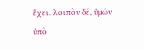ἔχει. λοιπὸν δέ, ὑμῶν ὑπὸ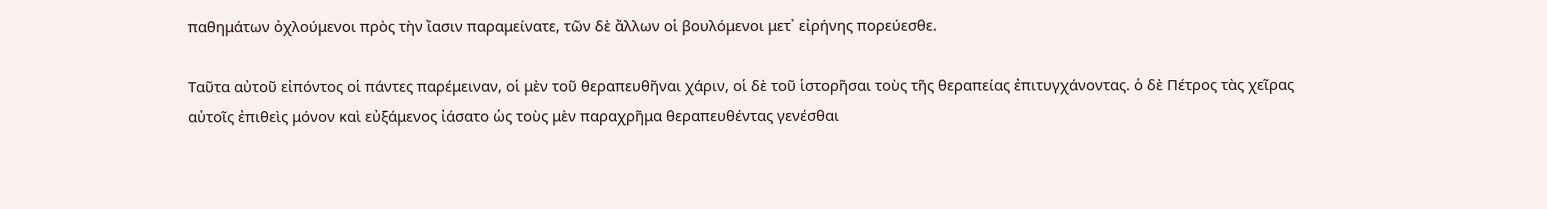παθημάτων ὀχλούμενοι πρὸς τὴν ἴασιν παραμείνατε, τῶν δὲ ἄλλων οἱ βουλόμενοι μετ᾽ εἰρήνης πορεύεσθε.

Ταῦτα αὐτοῦ εἰπόντος οἱ πάντες παρέμειναν, οἱ μὲν τοῦ θεραπευθῆναι χάριν, οἱ δὲ τοῦ ἱστορῆσαι τοὺς τῆς θεραπείας ἐπιτυγχάνοντας. ὁ δὲ Πέτρος τὰς χεῖρας αὐτοῖς ἐπιθεὶς μόνον καὶ εὐξάμενος ἰάσατο ὡς τοὺς μὲν παραχρῆμα θεραπευθέντας γενέσθαι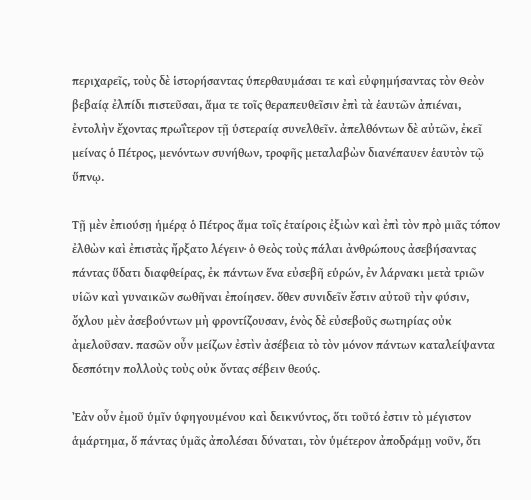περιχαρεῖς, τοὺς δὲ ἱστορήσαντας ὑπερθαυμάσαι τε καὶ εὐφημήσαντας τὸν Θεὸν βεβαίᾳ ἐλπίδι πιστεῦσαι, ἅμα τε τοῖς θεραπευθεῖσιν ἐπὶ τὰ ἑαυτῶν ἀπιέναι, ἐντολὴν ἔχοντας πρωΐτερον τῇ ὑστεραίᾳ συνελθεῖν. ἀπελθόντων δὲ αὐτῶν, ἐκεῖ μείνας ὁ Πέτρος, μενόντων συνήθων, τροφῆς μεταλαβὼν διανέπαυεν ἑαυτὸν τῷ ὕπνῳ.

Τῇ μὲν ἐπιούσῃ ἡμέρᾳ ὁ Πέτρος ἅμα τοῖς ἑταίροις ἐξιὼν καὶ ἐπὶ τὸν πρὸ μιᾶς τόπον ἐλθὼν καὶ ἐπιστὰς ἤρξατο λέγειν· ὁ Θεὸς τοὺς πάλαι ἀνθρώπους ἀσεβήσαντας πάντας ὕδατι διαφθείρας, ἐκ πάντων ἕνα εὐσεβῆ εὑρών, ἐν λάρνακι μετὰ τριῶν υἱῶν καὶ γυναικῶν σωθῆναι ἐποίησεν. ὅθεν συνιδεῖν ἔστιν αὐτοῦ τὴν φύσιν, ὄχλου μὲν ἀσεβούντων μὴ φροντίζουσαν, ἑνὸς δὲ εὐσεβοῦς σωτηρίας οὐκ ἀμελοῦσαν. πασῶν οὖν μείζων ἐστὶν ἀσέβεια τὸ τὸν μόνον πάντων καταλείψαντα δεσπότην πολλοὺς τοὺς οὐκ ὄντας σέβειν θεούς.

Ἐὰν οὖν ἐμοῦ ὑμῖν ὑφηγουμένου καὶ δεικνύντος, ὅτι τοῦτό ἐστιν τὸ μέγιστον ἁμάρτημα, ὅ πάντας ὑμᾶς ἀπολέσαι δύναται, τὸν ὑμέτερον ἀποδράμῃ νοῦν, ὅτι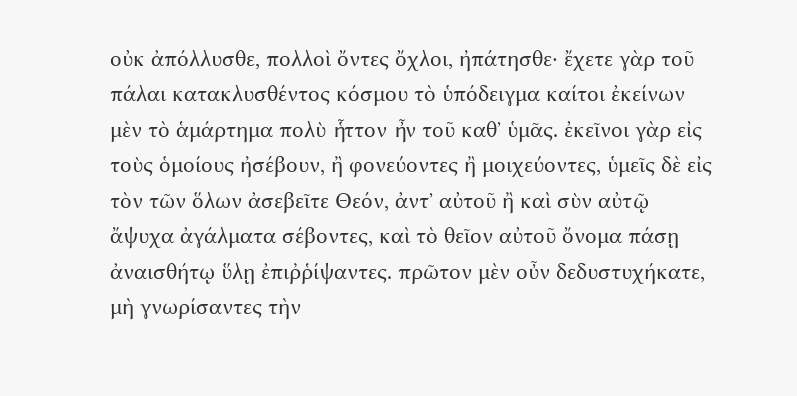οὐκ ἀπόλλυσθε, πολλοὶ ὄντες ὄχλοι, ἠπάτησθε· ἔχετε γὰρ τοῦ πάλαι κατακλυσθέντος κόσμου τὸ ὑπόδειγμα καίτοι ἐκείνων μὲν τὸ ἁμάρτημα πολὺ ἧττον ἦν τοῦ καθ᾽ ὑμᾶς. ἐκεῖνοι γὰρ εἰς τοὺς ὁμοίους ἠσέβουν, ἢ φονεύοντες ἢ μοιχεύοντες, ὑμεῖς δὲ εἰς τὸν τῶν ὅλων ἀσεβεῖτε Θεόν, ἀντ᾽ αὐτοῦ ἢ καὶ σὺν αὐτῷ ἄψυχα ἀγάλματα σέβοντες, καὶ τὸ θεῖον αὐτοῦ ὄνομα πάσῃ ἀναισθήτῳ ὕλῃ ἐπιῤῥίψαντες. πρῶτον μὲν οὖν δεδυστυχήκατε, μὴ γνωρίσαντες τὴν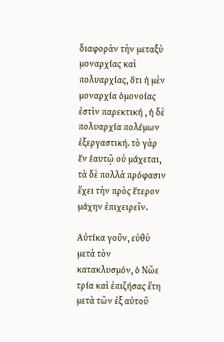διαφορὰν τὴν μεταξὺ μοναρχίας καὶ πολυαρχίας, ὅτι ἡ μὲν μοναρχία ὁμονοίας ἐστὶν παρεκτική , ἡ δὲ πολυαρχία πολέμων ἐξεργαστική. τὸ γὰρ ἕν ἑαυτῷ οὐ μάχεται, τὰ δὲ πολλὰ πρόφασιν ἔχει τὴν πρὸς ἕτερον μάχην ἐπιχειρεῖν.

Αὐτίκα γοῦν, εὐθὺ μετὰ τὸν κατακλυσμόν, ὁ Νῶε τρία καὶ ἐπιζήσας ἔτη μετὰ τῶν ἐξ αὐτοῦ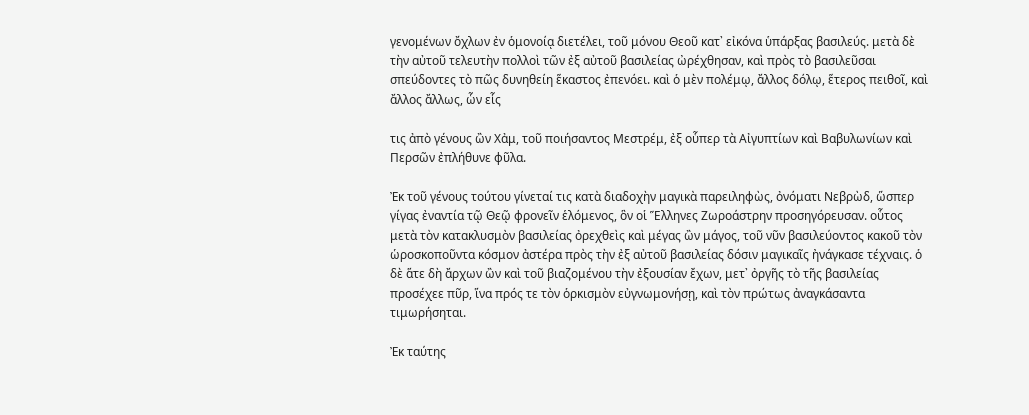γενομένων ὄχλων ἐν ὁμονοίᾳ διετέλει, τοῦ μόνου Θεοῦ κατ᾽ εἰκόνα ὑπάρξας βασιλεύς. μετὰ δὲ τὴν αὐτοῦ τελευτὴν πολλοὶ τῶν ἐξ αὐτοῦ βασιλείας ὠρέχθησαν, καὶ πρὸς τὸ βασιλεῦσαι σπεύδοντες τὸ πῶς δυνηθείη ἕκαστος ἐπενόει. καὶ ὁ μὲν πολέμῳ, ἄλλος δόλῳ, ἕτερος πειθοῖ, καὶ ἄλλος ἄλλως, ὧν εἷς

τις ἀπὸ γένους ὢν Χἀμ, τοῦ ποιήσαντος Μεστρέμ, ἐξ οὗπερ τὰ Αἰγυπτίων καὶ Βαβυλωνίων καὶ Περσῶν ἐπλήθυνε φῦλα.

Ἐκ τοῦ γένους τούτου γίνεταί τις κατὰ διαδοχὴν μαγικὰ παρειληφὼς, ὀνόματι Νεβρὼδ, ὥσπερ γίγας ἐναντία τῷ Θεῷ φρονεῖν ἑλόμενος, ὃν οἱ Ἕλληνες Ζωροάστρην προσηγόρευσαν. οὗτος μετὰ τὸν κατακλυσμὸν βασιλείας ὀρεχθεὶς καὶ μέγας ὢν μάγος, τοῦ νῦν βασιλεύοντος κακοῦ τὸν ὡροσκοποῦντα κόσμον ἀστέρα πρὸς τὴν ἐξ αὐτοῦ βασιλείας δόσιν μαγικαῖς ἠνάγκασε τέχναις. ὁ δὲ ἅτε δὴ ἄρχων ὢν καὶ τοῦ βιαζομένου τὴν ἐξουσίαν ἔχων, μετ᾽ ὀργῆς τὸ τῆς βασιλείας προσέχεε πῦρ, ἵνα πρός τε τὸν ὁρκισμὸν εὐγνωμονήσῃ, καὶ τὸν πρώτως ἀναγκάσαντα τιμωρήσηται.

Ἐκ ταύτης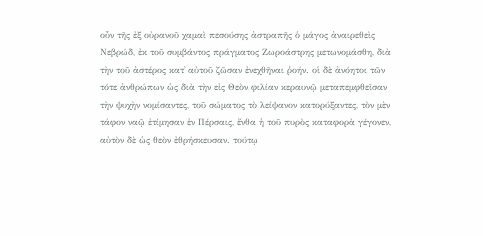οὖν τῆς ἐξ οὐρανοῦ χαμαὶ πεσούσης ἀστραπῆς ὁ μάγος ἀναιρεθεὶς Νεβρώδ, ἐκ τοῦ συμβάντος πράγματος Ζωροάστρης μετωνομάσθη, διὰ τὴν τοῦ ἀστέρος κατ᾽ αὐτοῦ ζῶσαν ἐνεχθῆναι ῥοήν. οἱ δὲ ἀνόητοι τῶν τότε ἀνθρώπων ὡς διὰ τὴν εἰς Θεὸν φιλίαν κεραυνῷ μεταπεμφθεῖσαν τὴν ψυχὴν νομίσαντες, τοῦ σώματος τὸ λείψανον κατορύξαντες, τὸν μὲν τάφον ναῷ ἐτίμησαν ἐν Πέρσαις, ἔνθα ἡ τοῦ πυρὸς καταφορὰ γέγονεν, αὐτὸν δὲ ὡς θεὸν ἐθρήσκευσαν. τούτῳ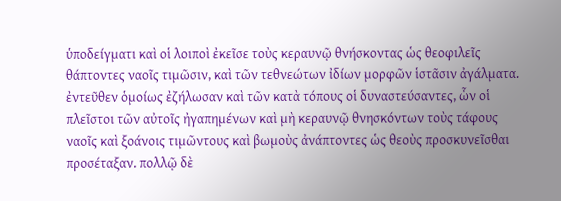ὑποδείγματι καὶ οἱ λοιποὶ ἐκεῖσε τοὺς κεραυνῷ θνήσκοντας ὡς θεοφιλεῖς θάπτοντες ναοῖς τιμῶσιν, καὶ τῶν τεθνεώτων ἰδίων μορφῶν ἱστᾶσιν ἀγάλματα. ἐντεῦθεν ὁμοίως ἐζήλωσαν καὶ τῶν κατὰ τόπους οἱ δυναστεύσαντες, ὧν οἱ πλεῖστοι τῶν αὐτοῖς ἠγαπημένων καὶ μὴ κεραυνῷ θνησκόντων τοὺς τάφους ναοῖς καὶ ξοάνοις τιμῶντους καὶ βωμοὺς ἀνάπτοντες ὡς θεοὺς προσκυνεῖσθαι προσέταξαν. πολλῷ δὲ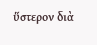ὕστερον διὰ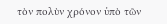τὸν πολὺν χρόνον ὑπὸ τῶν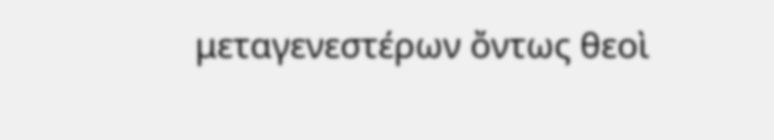μεταγενεστέρων ὄντως θεοὶ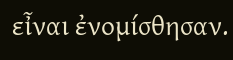εἶναι ἐνομίσθησαν.